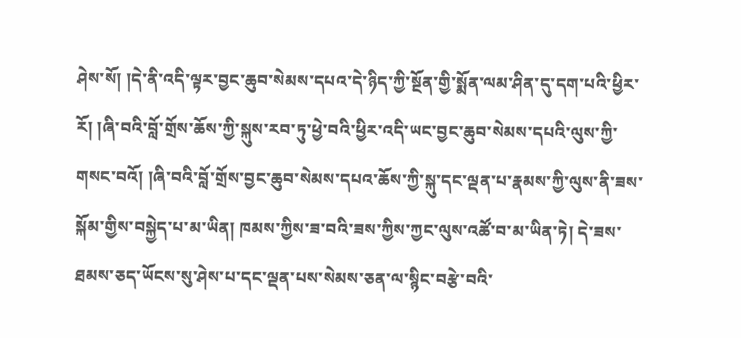ཤེས་སོ། །དེ་ནི་འདི་ལྟར་བྱང་ཆུབ་སེམས་དཔའ་དེ་ཉིད་ཀྱི་སྔོན་གྱི་སྨོན་ལམ་ཤིན་དུ་དག་པའི་ཕྱིར་རོ། །ཞི་བའི་བློ་གྲོས་ཆོས་ཀྱི་སྐུས་རབ་ཏུ་ཕྱེ་བའི་ཕྱིར་འདི་ཡང་བྱང་ཆུབ་སེམས་དཔའི་ལུས་ཀྱི་གསང་བའོ། །ཞི་བའི་བློ་གྲོས་བྱང་ཆུབ་སེམས་དཔའ་ཆོས་ཀྱི་སྐུ་དང་ལྡན་པ་རྣམས་ཀྱི་ལུས་ནི་ཟས་སྐོམ་གྱིས་བསྐྱེད་པ་མ་ཡིན། ཁམས་ཀྱིས་ཟ་བའི་ཟས་ཀྱིས་ཀྱང་ལུས་འཚོ་བ་མ་ཡིན་ཏེ། དེ་ཟས་ཐམས་ཅད་ཡོངས་སུ་ཤེས་པ་དང་ལྡན་པས་སེམས་ཅན་ལ་སྙིང་བརྩེ་བའི་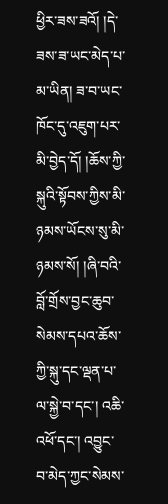ཕྱིར་ཟས་ཟའོ། །དེ་ཟས་ཟ་ཡང་མེད་པ་མ་ཡིན། ཟ་བ་ཡང་ཁོང་དུ་འཇུག་པར་མི་བྱེད་དོ། །ཆོས་ཀྱི་སྐུའི་སྟོབས་ཀྱིས་མི་ཉམས་ཡོངས་སུ་མི་ཉམས་སོ། །ཞི་བའི་བློ་གྲོས་བྱང་ཆུབ་སེམས་དཔའ་ཆོས་ཀྱི་སྐུ་དང་ལྡན་པ་ལ་སྐྱེ་བ་དང་། འཆི་འཕོ་དང་། འབྱུང་བ་མེད་ཀྱང་སེམས་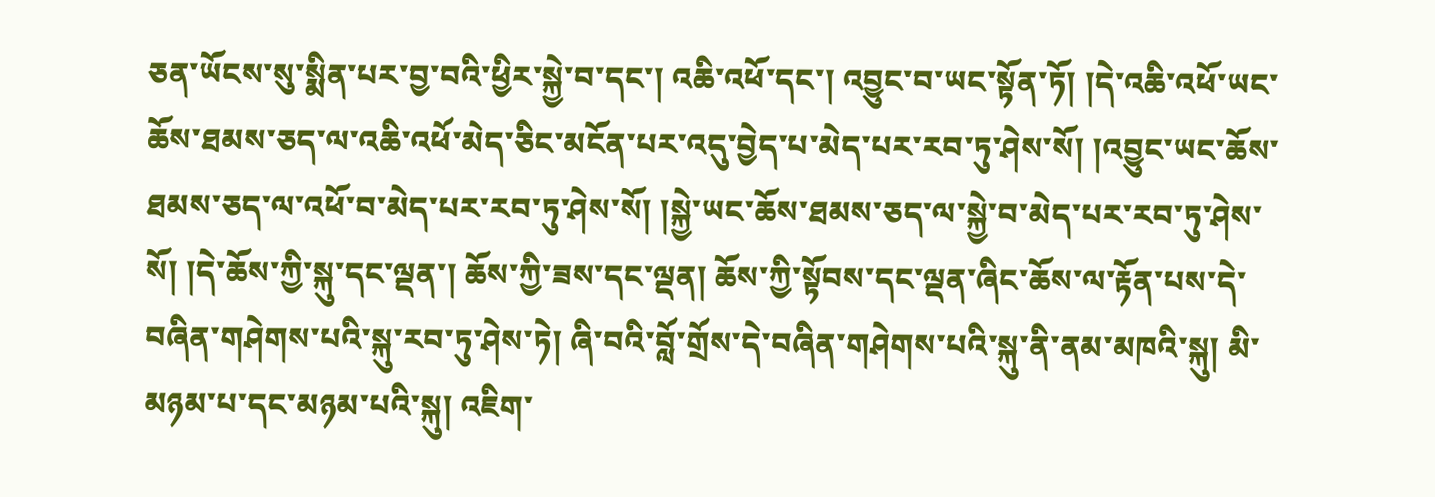ཅན་ཡོངས་སུ་སྨིན་པར་བྱ་བའི་ཕྱིར་སྐྱེ་བ་དང་། འཆི་འཕོ་དང་། འབྱུང་བ་ཡང་སྟོན་ཏོ། །དེ་འཆི་འཕོ་ཡང་ཆོས་ཐམས་ཅད་ལ་འཆི་འཕོ་མེད་ཅིང་མངོན་པར་འདུ་བྱེད་པ་མེད་པར་རབ་ཏུ་ཤེས་སོ། །འབྱུང་ཡང་ཆོས་ཐམས་ཅད་ལ་འཕོ་བ་མེད་པར་རབ་ཏུ་ཤེས་སོ། །སྐྱེ་ཡང་ཆོས་ཐམས་ཅད་ལ་སྐྱེ་བ་མེད་པར་རབ་ཏུ་ཤེས་སོ། །དེ་ཆོས་ཀྱི་སྐུ་དང་ལྡན་། ཆོས་ཀྱི་ཟས་དང་ལྡན། ཆོས་ཀྱི་སྟོབས་དང་ལྡན་ཞིང་ཆོས་ལ་རྟོན་པས་དེ་བཞིན་གཤེགས་པའི་སྐུ་རབ་ཏུ་ཤེས་ཏེ། ཞི་བའི་བློ་གྲོས་དེ་བཞིན་གཤེགས་པའི་སྐུ་ནི་ནམ་མཁའི་སྐུ། མི་མཉམ་པ་དང་མཉམ་པའི་སྐུ། འཇིག་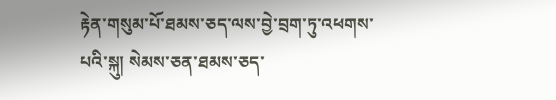རྟེན་གསུམ་པོ་ཐམས་ཅད་ལས་བྱེ་བྲག་ཏུ་འཕགས་པའི་སྐུ། སེམས་ཅན་ཐམས་ཅད་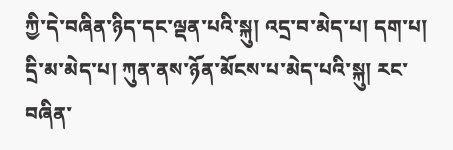ཀྱི་དེ་བཞིན་ཉིད་དང་ལྡན་པའི་སྐུ། འདྲ་བ་མེད་པ། དག་པ། དྲི་མ་མེད་པ། ཀུན་ནས་ཉོན་མོངས་པ་མེད་པའི་སྐུ། རང་བཞིན་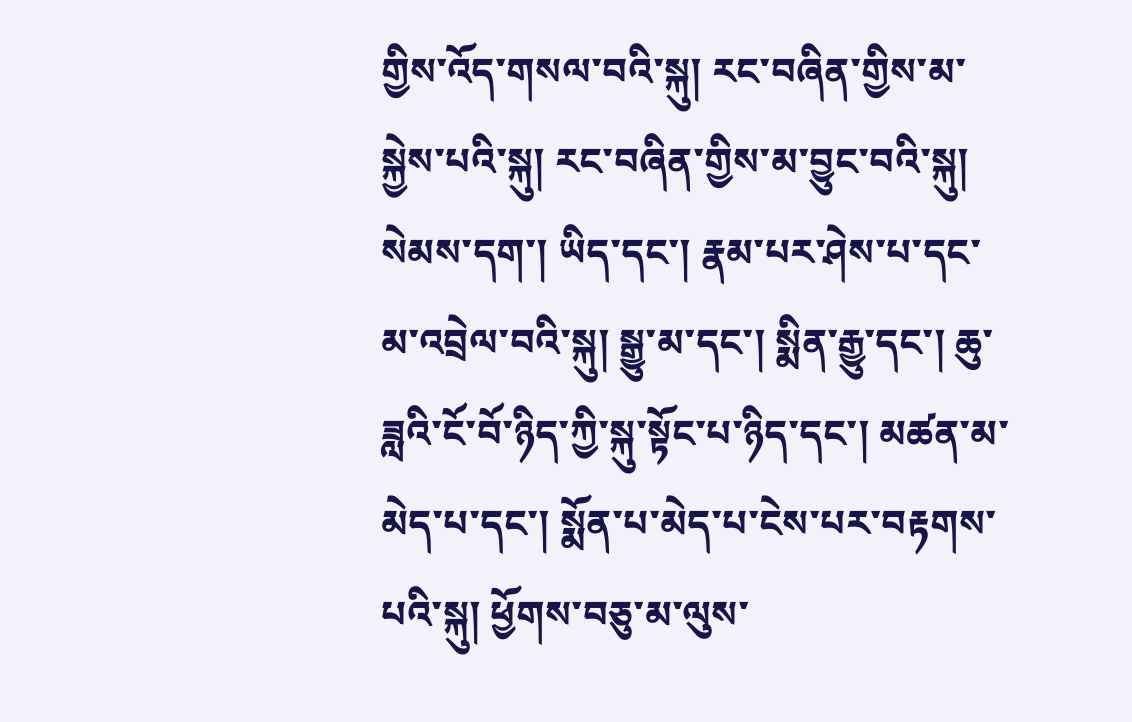གྱིས་འོད་གསལ་བའི་སྐུ། རང་བཞིན་གྱིས་མ་སྐྱེས་པའི་སྐུ། རང་བཞིན་གྱིས་མ་བྱུང་བའི་སྐུ། སེམས་དག་། ཡིད་དང་། རྣམ་པར་ཤེས་པ་དང་མ་འབྲེལ་བའི་སྐུ། སྒྱུ་མ་དང་། སྨིན་རྒྱུ་དང་། ཆུ་ཟླའི་ངོ་བོ་ཉིད་ཀྱི་སྐུ་སྟོང་པ་ཉིད་དང་། མཚན་མ་མེད་པ་དང་། སྨོན་པ་མེད་པ་ངེས་པར་བརྟགས་པའི་སྐུ། ཕྱོགས་བཅུ་མ་ལུས་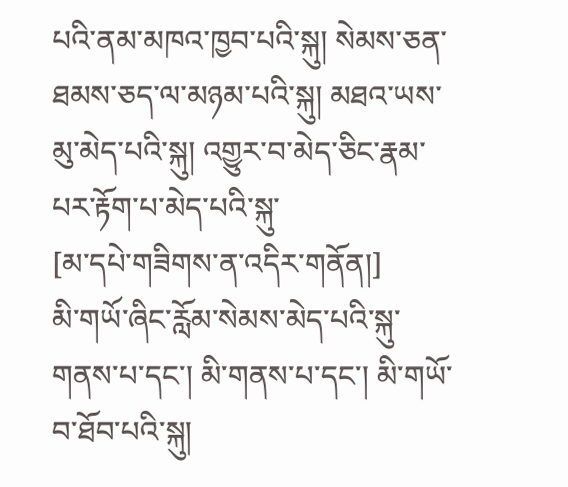པའི་ནམ་མཁའ་ཁྱབ་པའི་སྐུ། སེམས་ཅན་ཐམས་ཅད་ལ་མཉམ་པའི་སྐུ། མཐའ་ཡས་མུ་མེད་པའི་སྐུ། འགྱུར་བ་མེད་ཅིང་རྣམ་པར་རྟོག་པ་མེད་པའི་སྐུ་
[མ་དཔེ་གཟིགས་ན་འདིར་གནོན།]
མི་གཡོ་ཞིང་རློམ་སེམས་མེད་པའི་སྐུ་གནས་པ་དང་། མི་གནས་པ་དང་། མི་གཡོ་བ་ཐོབ་པའི་སྐུ།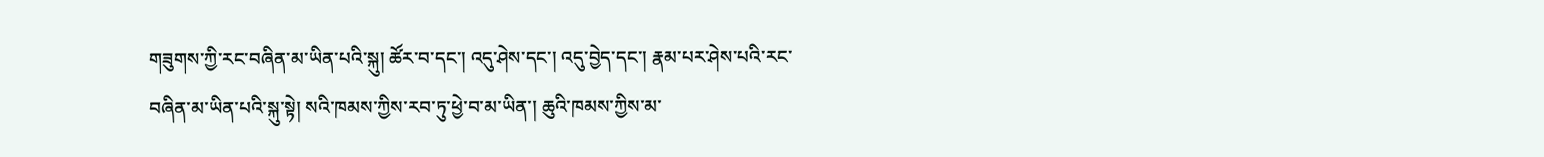གཟུགས་ཀྱི་རང་བཞིན་མ་ཡིན་པའི་སྐུ། ཚོར་བ་དང་། འདུ་ཤེས་དང་། འདུ་བྱེད་དང་། རྣམ་པར་ཤེས་པའི་རང་བཞིན་མ་ཡིན་པའི་སྐུ་སྟེ། སའི་ཁམས་ཀྱིས་རབ་ཏུ་ཕྱེ་བ་མ་ཡིན་། ཆུའི་ཁམས་ཀྱིས་མ་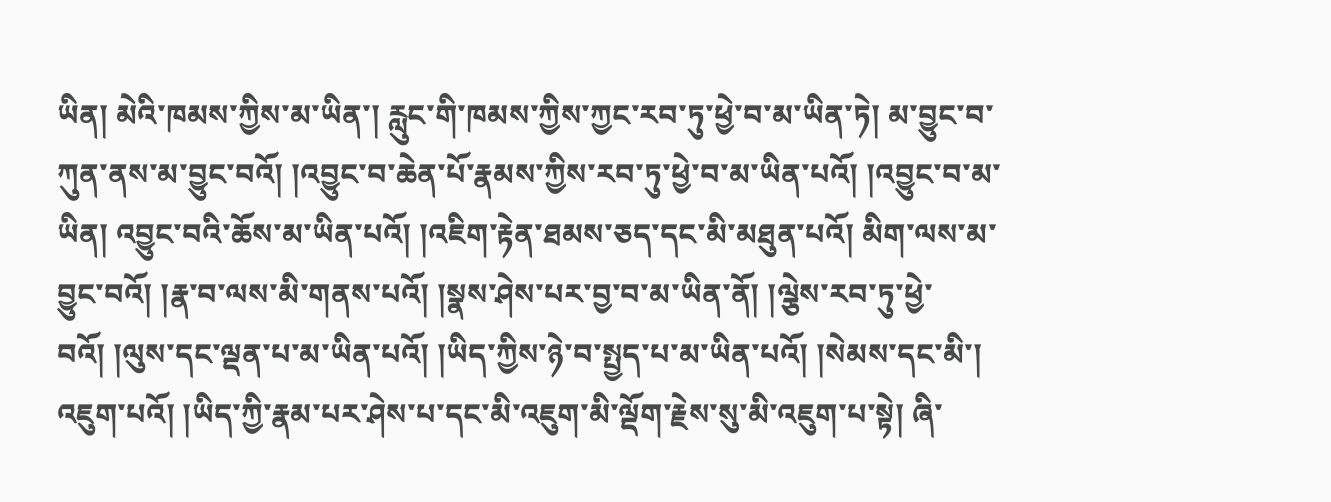ཡིན། མེའི་ཁམས་ཀྱིས་མ་ཡིན་། རླུང་གི་ཁམས་ཀྱིས་ཀྱང་རབ་ཏུ་ཕྱེ་བ་མ་ཡིན་ཏེ། མ་བྱུང་བ་ཀུན་ནས་མ་བྱུང་བའོ། །འབྱུང་བ་ཆེན་པོ་རྣམས་ཀྱིས་རབ་ཏུ་ཕྱེ་བ་མ་ཡིན་པའོ། །འབྱུང་བ་མ་ཡིན། འབྱུང་བའི་ཆོས་མ་ཡིན་པའོ། །འཇིག་རྟེན་ཐམས་ཅད་དང་མི་མཐུན་པའོ། མིག་ལས་མ་བྱུང་བའོ། །རྣ་བ་ལས་མི་གནས་པའོ། །སྣས་ཤེས་པར་བྱ་བ་མ་ཡིན་ནོ། །ལྕེས་རབ་ཏུ་ཕྱེ་བའོ། །ལུས་དང་ལྡན་པ་མ་ཡིན་པའོ། །ཡིད་ཀྱིས་ཉེ་བ་སྤྱད་པ་མ་ཡིན་པའོ། །སེམས་དང་མི་། འཇུག་པའོ། །ཡིད་ཀྱི་རྣམ་པར་ཤེས་པ་དང་མི་འཇུག་མི་ལྡོག་རྗེས་སུ་མི་འཇུག་པ་སྟེ། ཞི་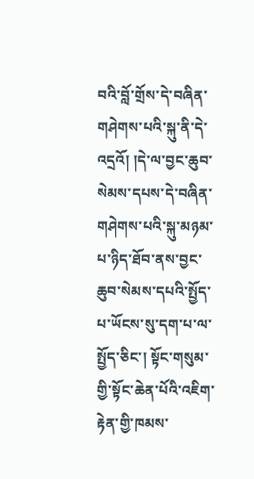བའི་བློ་གྲོས་དེ་བཞིན་གཤེགས་པའི་སྐུ་ནི་དེ་འདྲའོ། །དེ་ལ་བྱང་ཆུབ་སེམས་དཔས་དེ་བཞིན་གཤེགས་པའི་སྐུ་མཉམ་པ་ཉིད་ཐོབ་ནས་བྱང་ཆུབ་སེམས་དཔའི་སྤྱོད་པ་ཡོངས་སུ་དག་པ་ལ་སྤྱོད་ཅིང་། སྟོང་གསུམ་གྱི་སྟོང་ཆེན་པོའི་འཇིག་རྟེན་གྱི་ཁམས་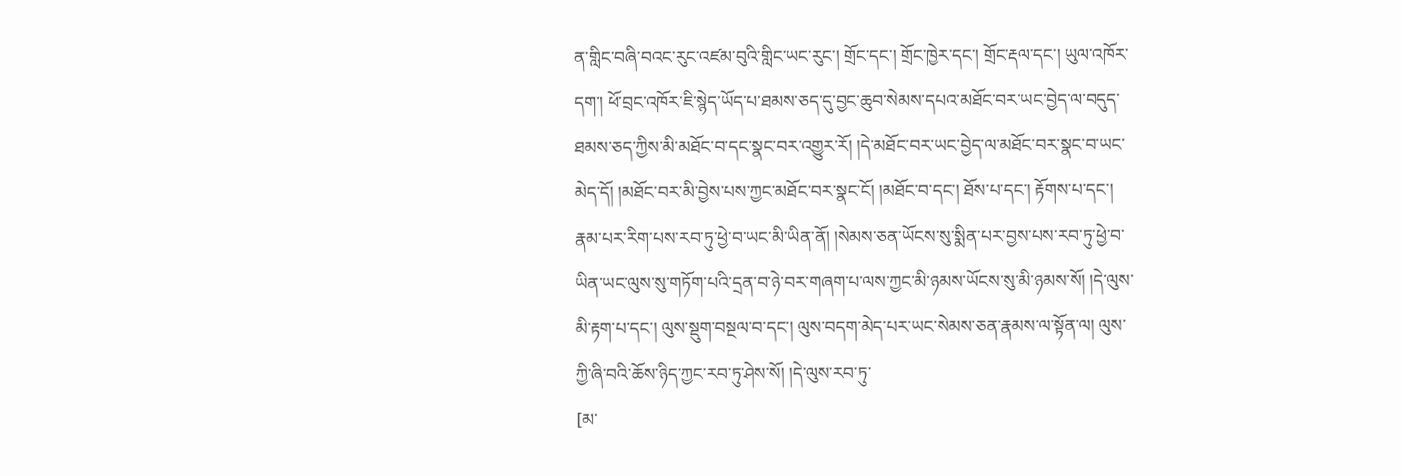ན་གླིང་བཞི་བའང་རུང་འཛམ་བུའི་གླིང་ཡང་རུང་། གྲོང་དང་། གྲོང་ཁྱེར་དང་། གྲོང་རྡལ་དང་། ཡུལ་འཁོར་དག་། ཕོ་བྲང་འཁོར་ཇི་སྙེད་ཡོད་པ་ཐམས་ཅད་དུ་བྱང་ཆུབ་སེམས་དཔའ་མཐོང་བར་ཡང་བྱེད་ལ་བདུད་ཐམས་ཅད་ཀྱིས་མི་མཐོང་བ་དང་སྣང་བར་འགྱུར་རོ། །དེ་མཐོང་བར་ཡང་བྱེད་ལ་མཐོང་བར་སྣང་བ་ཡང་མེད་དོ། །མཐོང་བར་མི་བྱེས་པས་ཀྱང་མཐོང་བར་སྣང་ངོ། །མཐོང་བ་དང་། ཐོས་པ་དང་། རྟོགས་པ་དང་། རྣམ་པར་རིག་པས་རབ་ཏུ་ཕྱེ་བ་ཡང་མི་ཡིན་ནོ། །སེམས་ཅན་ཡོངས་སུ་སྨིན་པར་བྱས་པས་རབ་ཏུ་ཕྱེ་བ་ཡིན་ཡང་ལུས་སུ་གཏོག་པའི་དྲན་བ་ཉེ་བར་གཞག་པ་ལས་ཀྱང་མི་ཉམས་ཡོངས་སུ་མི་ཉམས་སོ། །དེ་ལུས་མི་རྟག་པ་དང་། ལུས་སྡུག་བསྔལ་བ་དང་། ལུས་བདག་མེད་པར་ཡང་སེམས་ཅན་རྣམས་ལ་སྟོན་ལ། ལུས་ཀྱི་ཞི་བའི་ཆོས་ཉིད་ཀྱང་རབ་ཏུ་ཤེས་སོ། །དེ་ལུས་རབ་ཏུ་
[མ་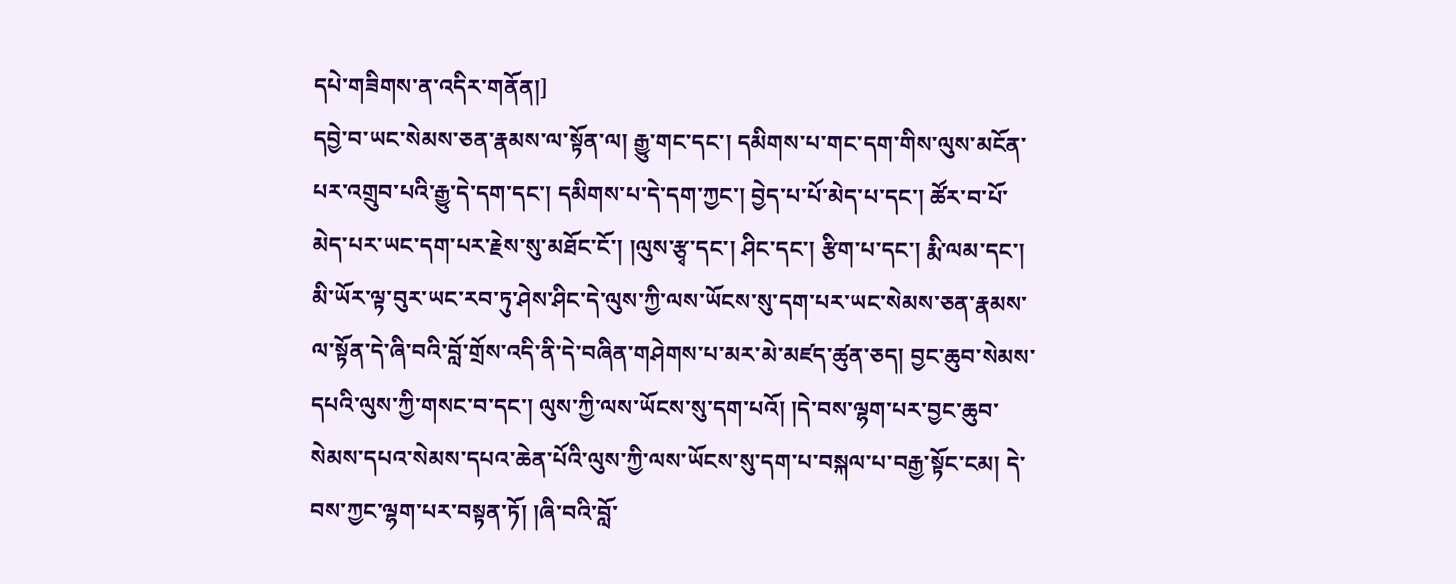དཔེ་གཟིགས་ན་འདིར་གནོན།]
དབྱེ་བ་ཡང་སེམས་ཅན་རྣམས་ལ་སྟོན་ལ། རྒྱུ་གང་དང་། དམིགས་པ་གང་དག་གིས་ལུས་མངོན་པར་འགྲུབ་པའི་རྒྱུ་དེ་དག་དང་། དམིགས་པ་དེ་དག་ཀྱང་། བྱེད་པ་པོ་མེད་པ་དང་། ཚོར་བ་པོ་མེད་པར་ཡང་དག་པར་རྗེས་སུ་མཐོང་ངོ་། །ལུས་རྩྭ་དང་། ཤིང་དང་། རྩིག་པ་དང་། རྨི་ལམ་དང་། མི་ཡོར་ལྟ་བུར་ཡང་རབ་ཏུ་ཤེས་ཤིང་དེ་ལུས་ཀྱི་ལས་ཡོངས་སུ་དག་པར་ཡང་སེམས་ཅན་རྣམས་ལ་སྟོན་དེ་ཞི་བའི་བློ་གྲོས་འདི་ནི་དེ་བཞིན་གཤེགས་པ་མར་མེ་མཛད་ཚུན་ཅད། བྱང་ཆུབ་སེམས་དཔའི་ལུས་ཀྱི་གསང་བ་དང་། ལུས་ཀྱི་ལས་ཡོངས་སུ་དག་པའོ། །དེ་བས་ལྷག་པར་བྱང་ཆུབ་སེམས་དཔའ་སེམས་དཔའ་ཆེན་པོའི་ལུས་ཀྱི་ལས་ཡོངས་སུ་དག་པ་བསྐལ་པ་བརྒྱ་སྟོང་ངམ། དེ་བས་ཀྱང་ལྷག་པར་བསྟན་ཏོ། །ཞི་བའི་བློ་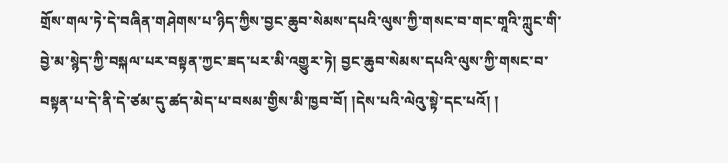གྲོས་གལ་ཏེ་དེ་བཞིན་གཤེགས་པ་ཉིད་ཀྱིས་བྱང་ཆུབ་སེམས་དཔའི་ལུས་ཀྱི་གསང་བ་གང་གཱའི་ཀླུང་གི་བྱེ་མ་སྙེད་ཀྱི་བསྐལ་པར་བསྟན་ཀྱང་ཟད་པར་མི་འགྱུར་ཏེ། བྱང་ཆུབ་སེམས་དཔའི་ལུས་ཀྱི་གསང་བ་བསྟན་པ་དེ་ནི་དེ་ཙམ་དུ་ཚད་མེད་པ་བསམ་གྱིས་མི་ཁྱབ་བོ། །དེས་པའི་ལེའུ་སྟེ་དང་པའོ། །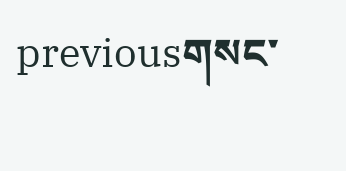previousགསང་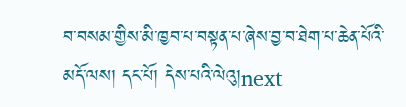བ་བསམ་གྱིས་མི་ཁྱབ་པ་བསྟན་པ་ཞེས་བྱ་བ་ཐེག་པ་ཆེན་པོའི་མདོ་ལས། དང་པོ། དེས་པའི་ལེའུ།next